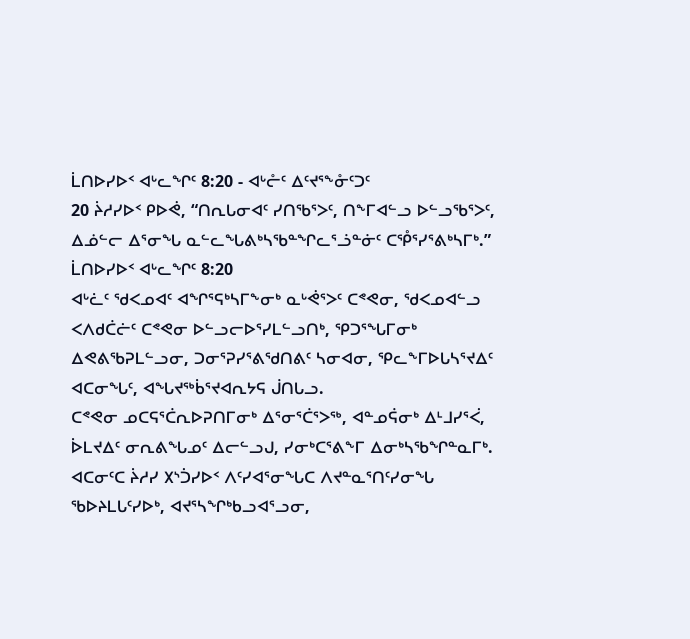ᒫᑎᐅᓯᐅᑉ ᐊᒡᓚᖏᑦ 8:20 - ᐊᒡᓔᑦ ᐃᑦᔪᕐᖕᓁᑦᑐᑦ
20 ᔩᓱᓯᐅᑉ ᑭᐅᕚ, “ᑎᕆᒐᓂᐊᑦ ᓯᑎᖃᕐᐳᑦ, ᑎᖕᒥᐊᓪᓗ ᐅᓪᓗᖃᕐᐳᑦ, ᐃᓅᓪᓕ ᐃᕐᓂᖓ ᓇᓪᓚᖓᕕᒃᓴᖃᓐᖏᓚᕐᓘᓐᓃᑦ ᑕᕾᕐᓯᕐᕕᒃᓴᒥᒃ.”
ᒫᑎᐅᓯᐅᑉ ᐊᒡᓚᖏᑦ 8:20
ᐊᒡᓛᑦ ᖁᐸᓄᐊᑦ ᐊᖏᕐᕋᒃᓴᒥᖕᓂᒃ ᓇᒡᕚᕐᐳᑦ ᑕᕝᕙᓂ, ᖁᐸᓄᐊᓪᓗ ᐸᐱᑯᑖᓖᑦ ᑕᕝᕙᓂ ᐅᓪᓗᓕᐅᕐᓯᒪᓪᓗᑎᒃ, ᕿᑐᕐᖓᒥᓂᒃ ᐃᕙᕕᖃᕈᒪᓪᓗᓂ, ᑐᓂᕐᕈᓯᕐᕕᖁᑎᕕᑦ ᓴᓂᐊᓂ, ᕿᓚᖕᒥᐅᒐᓴᕐᔪᐃᑦ ᐊᑕᓂᖓᑦ, ᐊᖓᔪᖅᑳᕐᔪᐊᕆᔭᕋ ᒎᑎᒐᓗ.
ᑕᕝᕙᓂ ᓄᑕᕋᕐᑖᕆᐅᕈᑎᒥᓂᒃ ᐃᕐᓂᕐᑖᕐᐳᖅ, ᐊᓐᓄᕌᓂᒃ ᐃᒻᒧᓯᕐᐹ, ᐆᒪᔪᐃᑦ ᓂᕆᕕᖓᓄᑦ ᐃᓕᓪᓗᒍ, ᓯᓂᒃᑕᕐᕕᖕᒥ ᐃᓂᒃᓴᖃᖏᓐᓇᒥᒃ.
ᐊᑕᓂᑦᑕ ᔩᓱᓯ ᙭ᔅᑑᓯᐅᑉ ᐱᑦᓯᐊᕐᓂᖓᑕ ᐱᔪᓐᓇᕐᑎᑦᓯᓂᖓ ᖃᐅᔨᒪᒐᑦᓯᐅᒃ, ᐊᔪᕐᓴᖏᒃᑲᓗᐊᕐᓗᓂ,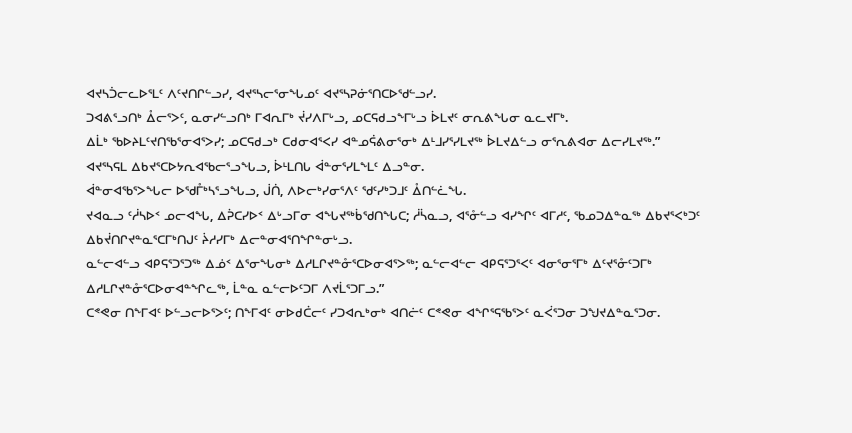ᐊᔪᓴᑑᓕᓚᐅᕐᒪᑦ ᐱᑦᔪᑎᒋᓪᓗᓯ, ᐊᔪᕐᓴᓕᕐᓂᖓᓄᑦ ᐊᔪᕐᓴᕈᓃᕐᑎᑕᐅᖁᓪᓗᓯ.
ᑐᐊᕕᕐᓗᑎᒃ ᐂᓕᕐᐳᑦ, ᓇᓂᓯᓪᓗᑎᒃ ᒥᐊᕆᒥᒃ ᔫᓯᐱᒥᒡᓗ, ᓄᑕᕋᑯᓗᖕᒥᒡᓗ ᐆᒪᔪᑦ ᓂᕆᕕᖓᓂ ᓇᓚᔪᒥᒃ.
ᐃᒫᒃ ᖃᐅᔨᒪᑦᔪᑎᖃᕐᓂᐊᕐᐳᓯ; ᓄᑕᕋᑯᓗᒃ ᑕᑯᓂᐊᕐᐸᓯ ᐊᓐᓄᕌᕕᓂᕐᓂᒃ ᐃᒻᒧᓯᕐᓯᒪᔪᖅ ᐆᒪᔪᐃᓪᓗ ᓂᕐᕆᕕᐊᓂ ᐃᓕᓯᒪᔪᖅ.”
ᐊᔪᕐᓴᕋᒪ ᐃᑲᔪᕐᑕᐅᔭᕆᐊᖃᓕᕐᓗᖓᓗ, ᐆᒻᒪᑎᒐ ᐋᓐᓂᕐᓯᒪᖕᒪᑦ ᐃᓗᓐᓂ.
ᐋᓐᓂᐊᖃᕐᐳᖓᓕ ᐅᖁᒤᒃᓴᕐᓗᖓᓗ, ᒎᑏ, ᐱᐅᓕᒃᓯᓂᕐᐱᑦ ᖁᑦᓯᒃᑐᒧᑦ ᐂᑎᓪᓛᖓ.
ᔪᐊᓇᓗ ᑦᓲᓴᐅᑉ ᓄᓕᐊᖓ, ᐃᕉᑕᓯᐅᑉ ᐃᒡᓗᒥᓂ ᐊᖓᔪᖅᑳᖁᑎᖓᑕ; ᓲᓵᓇᓗ, ᐊᕐᓁᓪᓗ ᐊᓯᖏᑦ ᐊᒥᓱᑦ, ᖃᓄᑐᐃᓐᓇᖅ ᐃᑲᔪᕐᐸᒃᑐᑦ ᐃᑲᔫᑎᒋᔪᓐᓇᕐᑕᒥᒃᑎᒍᑦ ᔩᓱᓯᒥᒃ ᐃᓕᓐᓂᐊᕐᑎᖏᓐᓂᒡᓗ.
ᓇᓪᓕᐊᓪᓗ ᐊᑭᕋᕐᑐᕐᑐᖅ ᐃᓅᑉ ᐃᕐᓂᖓᓂᒃ ᐃᓱᒪᒋᔪᓐᓁᕐᑕᐅᓂᐊᕐᐳᖅ; ᓇᓪᓕᐊᓪᓕ ᐊᑭᕋᕐᑐᕐᐸᑦ ᐊᓂᕐᓂᕐᒥᒃ ᐃᑦᔪᕐᓁᑦᑐᒥᒃ ᐃᓱᒪᒋᔪᓐᓁᕐᑕᐅᓂᐊᓐᖏᓚᖅ, ᒫᓐᓇ ᓇᓪᓕᐅᑦᑐᒥ ᐱᔪᒫᕐᑐᒥᓗ.”
ᑕᕝᕙᓂ ᑎᖕᒥᐊᑦ ᐅᓪᓗᓕᐅᕐᐳᑦ; ᑎᖕᒥᐊᑦ ᓂᐅᑯᑖᓕᑦ ᓯᑐᐊᕆᒃᓂᒃ ᐊᑎᓖᑦ ᑕᕝᕙᓂ ᐊᖏᕐᕋᖃᕐᐳᑦ ᓇᐹᕐᑐᓂ ᑐᖑᔪᐃᓐᓇᕐᑐᓂ.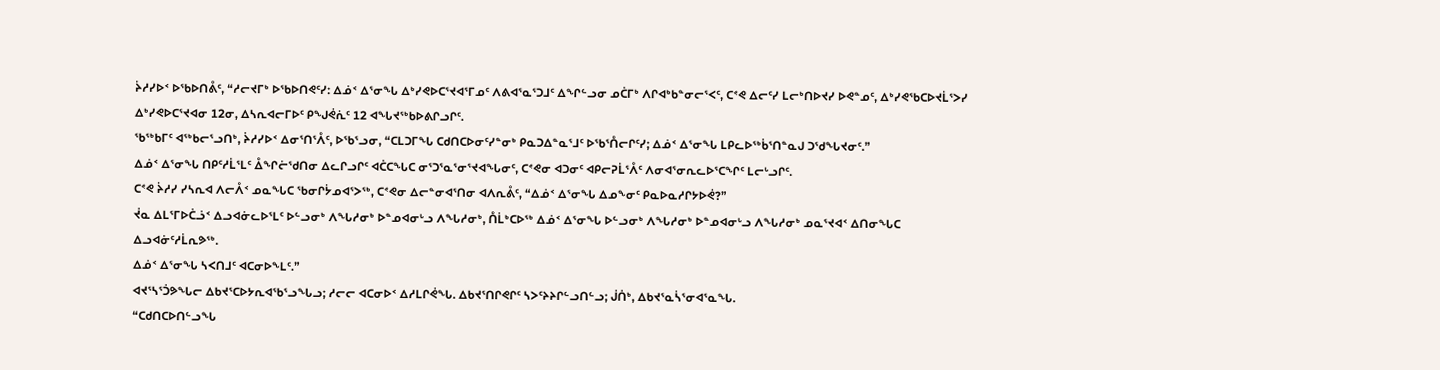ᔩᓱᓯᐅᑉ ᐅᖃᐅᑎᕔᑦ, “ᓱᓕᔪᒥᒃ ᐅᖃᐅᑎᕙᑦᓯ: ᐃᓅᑉ ᐃᕐᓂᖓ ᐃᒃᓯᕙᐅᑕᕐᔪᐊᕐᒥᓄᑦ ᐱᕕᐊᕐᓇᕐᑐᒧᑦ ᐃᖏᓪᓗᓂ ᓄᑖᒥᒃ ᐱᒋᐊᒃᑲᓐᓂᓕᕐᐸᑦ, ᑕᕝᕙ ᐃᓕᑦᓯ ᒪᓕᒃᑎᐅᔪᓯ ᐅᕙᓐᓄᑦ, ᐃᒃᓯᕙᖃᑕᐅᔪᒫᕐᐳᓯ ᐃᒃᓯᕙᐅᑕᕐᔪᐊᓂ 12ᓂ, ᐃᓴᕆᐊᓕᒥᐅᑦ ᑭᖑᕚᕇᑦ 12 ᐊᖓᔪᖅᑲᐅᕕᒋᓗᒋᑦ.
ᖃᖅᑲᒥᑦ ᐊᖅᑲᓕᕐᓗᑎᒃ, ᔩᓱᓯᐅᑉ ᐃᓂᕐᑎᕐᐰᑦ, ᐅᖃᕐᓗᓂ, “ᑕᒪᑐᒥᖓ ᑕᑯᑎᑕᐅᓂᑦᓯᓐᓂᒃ ᑭᓇᑐᐃᓐᓇᕐᒧᑦ ᐅᖃᕐᑍᓕᒋᑦᓯ; ᐃᓅᑉ ᐃᕐᓂᖓ ᒪᑭᓚᐅᖅᑳᕐᑎᓐᓇᒍ ᑐᖁᖓᔪᓂᑦ.”
ᐃᓅᑉ ᐃᕐᓂᖓ ᑎᑭᑦᓱᒫᕐᒪᑦ ᐂᖏᓖᖁᑎᓂ ᐃᓚᒋᓗᒋᑦ ᐊᑖᑕᖓᑕ ᓂᕐᑐᕐᓇᕐᓂᕐᔪᐊᖓᓂᑦ, ᑕᕝᕙᓂ ᐊᑐᓂᑦ ᐊᑭᓕᕈᒫᕐᐰᑦ ᐱᓂᐊᕐᓂᕆᓚᐅᕐᑕᖏᑦ ᒪᓕᒡᓗᒋᑦ.
ᑕᕝᕙ ᔩᓱᓯ ᓯᓴᕆᐊ ᐱᓕᐰᑉ ᓄᓇᖓᑕ ᖃᓂᒋᔮᓄᐊᕐᐳᖅ, ᑕᕝᕙᓂ ᐃᓕᓐᓂᐊᕐᑎᓂ ᐊᐱᕆᕔᑦ, “ᐃᓅᑉ ᐃᕐᓂᖓ ᐃᓄᖕᓂᑦ ᑭᓇᐅᓇᓱᒋᔭᐅᕚ?”
ᔫᓇ ᐃᒪᕐᒥᐅᑖᓘᑉ ᐃᓗᐊᓃᓚᐅᕐᒪᑦ ᐅᓪᓗᓂᒃ ᐱᖓᓱᓂᒃ ᐅᓐᓄᐊᓂᒡᓗ ᐱᖓᓱᓂᒃ, ᑍᒫᒃᑕᐅᖅ ᐃᓅᑉ ᐃᕐᓂᖓ ᐅᓪᓗᓂᒃ ᐱᖓᓱᓂᒃ ᐅᓐᓄᐊᓂᒡᓗ ᐱᖓᓱᓂᒃ ᓄᓇᕐᔪᐊᑉ ᐃᑎᓂᖓᑕ ᐃᓗᐊᓃᑦᓱᒫᕆᕗᖅ.
ᐃᓅᑉ ᐃᕐᓂᖓ ᓴᐸᑎᒧᑦ ᐊᑕᓂᐅᖕᒪᑦ.”
ᐊᔪᕐᓴᕐᑑᕗᖓᓕ ᐃᑲᔪᕐᑕᐅᔭᕆᐊᖃᕐᓗᖓᓗ; ᓱᓕᓕ ᐊᑕᓂᐅᑉ ᐃᓱᒪᒋᕚᖓ. ᐃᑲᔪᕐᑎᒋᕙᒋᑦ ᓴᐳᑦᔨᔨᒋᓪᓗᑎᓪᓗ; ᒎᑏᒃ, ᐃᑲᔪᕐᓇᓵᕐᓂᐊᕐᓇᖓ.
“ᑕᑯᑎᑕᐅᑎᓪᓗᖓ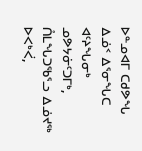ᐅᓐᓄᐊᒥ ᑕᑯᕗᖓ ᐃᓅᑉ ᐃᕐᓂᖓᑕ ᐊᑦᔨᖓᓂᒃ ᓄᕗᔭᓃᑦᑐᒥᒃ, ᑍᒪᖓᑐᖃᕐᓗ ᐃᓅᔪᖅ ᐅᐸᒃᐹ,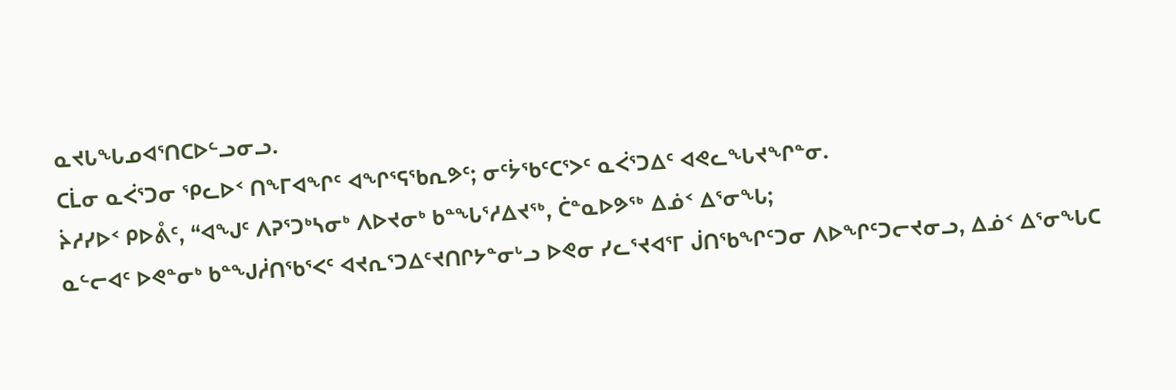ᓇᔪᒐᖓᓄᐊᕐᑎᑕᐅᓪᓗᓂᓗ.
ᑕᒫᓂ ᓇᐹᕐᑐᓂ ᕿᓚᐅᑉ ᑎᖕᒥᐊᖏᑦ ᐊᖏᕐᕋᖃᕆᕗᑦ; ᓂᑦᔮᖃᑦᑕᕐᐳᑦ ᓇᐹᕐᑐᐃᑦ ᐊᕙᓚᖓᔪᖏᓐᓂ.
ᔩᓱᓯᐅᑉ ᑭᐅᕔᑦ, “ᐊᖑᑦ ᐱᕈᕐᑐᒃᓴᓂᒃ ᐱᐅᔪᓂᒃ ᑲᓐᖓᕐᓱᐃᔪᖅ, ᑖᓐᓇᐅᕗᖅ ᐃᓅᑉ ᐃᕐᓂᖓ;
ᓇᓪᓕᐊᑦ ᐅᕙᓐᓂᒃ ᑲᓐᖑᓲᑎᖃᕐᐸᑦ ᐊᔪᕆᕐᑐᐃᑦᔪᑎᒋᔭᓐᓂᒡᓗ ᐅᕙᓂ ᓯᓚᕐᔪᐊᕐᒥ ᒎᑎᖃᖏᑦᑐᓂ ᐱᐅᖏᑦᑐᓕᔪᓂᓗ, ᐃᓅᑉ ᐃᕐᓂᖓᑕ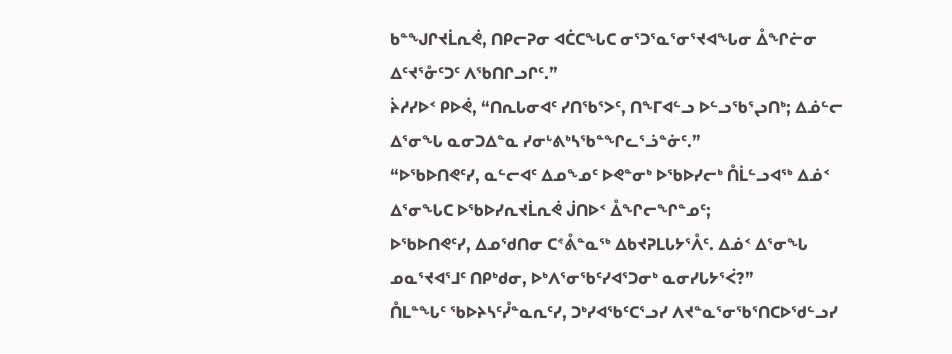ᑲᓐᖑᒋᔪᒫᕆᕚ, ᑎᑭᓕᕈᓂ ᐊᑖᑕᖓᑕ ᓂᕐᑐᕐᓇᕐᓂᕐᔪᐊᖓᓂ ᐂᖏᓖᓂ ᐃᑦᔪᕐᓁᑦᑐᑦ ᐱᖃᑎᒋᓗᒋᑦ.”
ᔩᓱᓯᐅᑉ ᑭᐅᕚ, “ᑎᕆᒐᓂᐊᑦ ᓯᑎᖃᕐᐳᑦ, ᑎᖕᒥᐊᓪᓗ ᐅᓪᓗᖃᕐᖢᑎᒃ; ᐃᓅᓪᓕ ᐃᕐᓂᖓ ᓇᓂᑐᐃᓐᓇ ᓯᓂᒡᕕᒃᓴᖃᓐᖏᓚᕐᓘᓐᓃᑦ.”
“ᐅᖃᐅᑎᕙᑦᓯ, ᓇᓪᓕᐊᑦ ᐃᓄᖕᓄᑦ ᐅᕙᓐᓂᒃ ᐅᖃᐅᓯᓕᒃ ᑍᒫᓪᓗᐊᖅ ᐃᓅᑉ ᐃᕐᓂᖓᑕ ᐅᖃᐅᓯᕆᔪᒫᕆᕚ ᒎᑎᐅᑉ ᐂᖏᓕᖏᓐᓄᑦ;
ᐅᖃᐅᑎᕙᑦᓯ, ᐃᓄᖁᑎᓂ ᑕᕝᕔᓐᓇᖅ ᐃᑲᔪᕈᒪᒐᔭᕐᐰᑦ. ᐃᓅᑉ ᐃᕐᓂᖓ ᓄᓇᕐᔪᐊᕐᒧᑦ ᑎᑭᒃᑯᓂ, ᐅᒃᐱᕐᓂᖃᑦᓯᐊᕐᑐᓂᒃ ᓇᓂᓯᒐᔭᕐᐹ?”
ᑍᒪᓐᖓᑦ ᖃᐅᔨᓴᑦᓮᓐᓇᕆᑦᓯ, ᑐᒃᓯᐊᖃᑦᑕᕐᓗᓯ ᐱᔪᓐᓇᕐᓂᖃᕐᑎᑕᐅᖁᓪᓗᓯ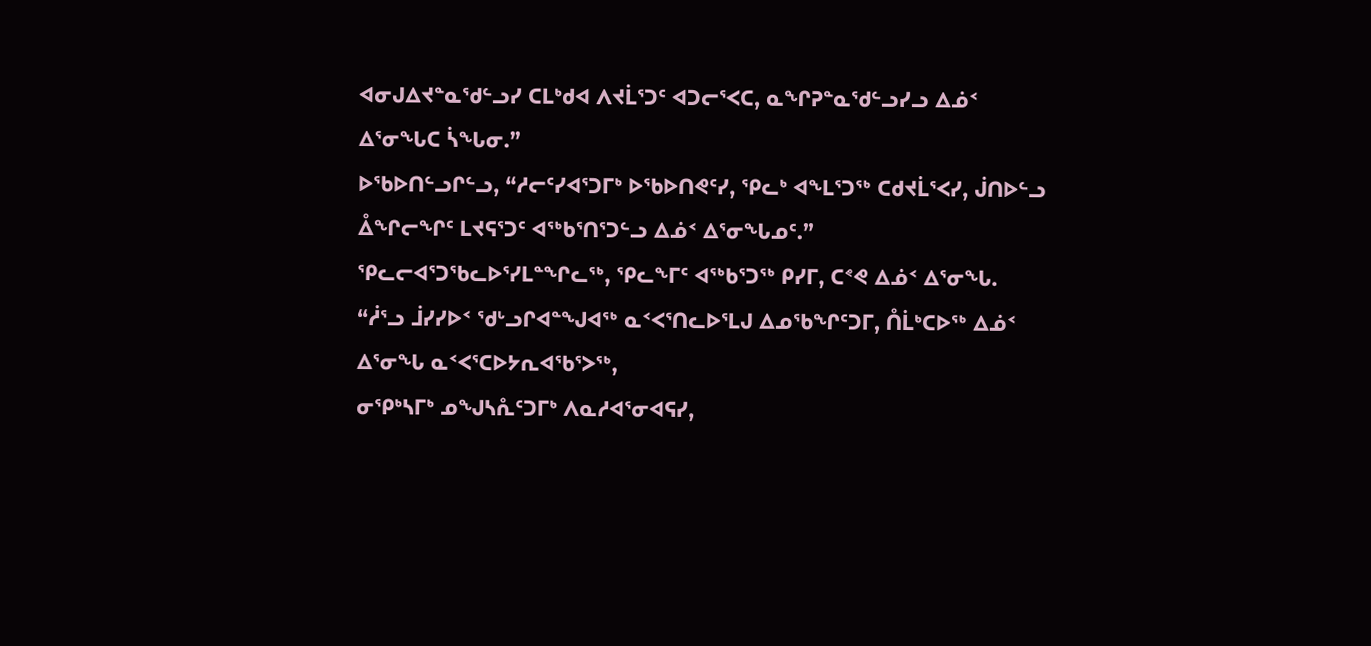ᐊᓂᒍᐃᔪᓐᓇᖁᓪᓗᓯ ᑕᒪᒃᑯᐊ ᐱᔪᒫᕐᑐᑦ ᐊᑐᓕᕐᐸᑕ, ᓇᖏᕈᓐᓇᖁᓪᓗᓯᓗ ᐃᓅᑉ ᐃᕐᓂᖓᑕ ᓵᖓᓂ.”
ᐅᖃᐅᑎᓪᓗᒋᓪᓗ, “ᓱᓕᑦᓯᐊᕐᑐᒥᒃ ᐅᖃᐅᑎᕙᑦᓯ, ᕿᓚᒃ ᐊᖕᒪᕐᑐᖅ ᑕᑯᔪᒫᕐᐸᓯ, ᒎᑎᐅᓪᓗ ᐂᖏᓕᖏᑦ ᒪᔪᕋᕐᑐᑦ ᐊᖅᑲᕐᑎᕐᑐᓪᓗ ᐃᓅᑉ ᐃᕐᓂᖓᓄᑦ.”
ᕿᓚᓕᐊᕐᑐᖃᓚᐅᕐᓯᒪᓐᖏᓚᖅ, ᕿᓚᖕᒥᑦ ᐊᖅᑲᕐᑐᖅ ᑭᓯᒥ, ᑕᕝᕙ ᐃᓅᑉ ᐃᕐᓂᖓ.
“ᓲᕐᓗ ᒨᓯᓯᐅᑉ ᖁᒡᓗᒋᐊᓐᖑᐊᖅ ᓇᑉᐸᕐᑎᓚᐅᕐᒪᒍ ᐃᓄᖃᖏᑦᑐᒥ, ᑍᒫᒃᑕᐅᖅ ᐃᓅᑉ ᐃᕐᓂᖓ ᓇᑉᐸᕐᑕᐅᔭᕆᐊᖃᕐᐳᖅ,
ᓂᕿᒃᓴᒥᒃ ᓄᖑᓴᕅᑦᑐᒥᒃ ᐱᓇᓱᐊᕐᓂᐊᕋᓯ,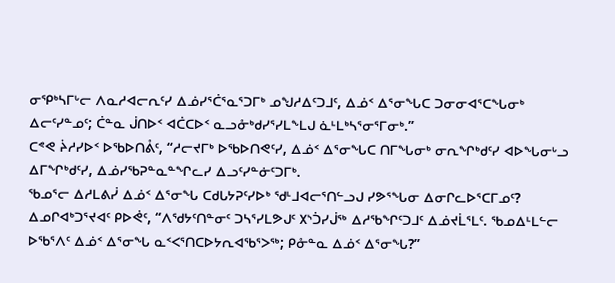ᓂᕿᒃᓴᒥᒡᓕ ᐱᓇᓱᐊᓕᕆᑦᓯ ᐃᓅᓯᕐᑖᕐᓇᕐᑐᒥᒃ ᓄᖑᓱᐃᑦᑐᒧᑦ, ᐃᓅᑉ ᐃᕐᓂᖓᑕ ᑐᓂᓂᐊᕐᑕᖓᓂᒃ ᐃᓕᑦᓯᓐᓄᑦ; ᑖᓐᓇ ᒎᑎᐅᑉ ᐊᑖᑕᐅᑉ ᓇᓗᓁᒃᑯᓯᕐᓯᒪᖕᒪᒍ ᓈᒻᒪᒃᓴᕐᓂᕐᒥᓂᒃ.”
ᑕᕝᕙ ᔩᓱᓯᐅᑉ ᐅᖃᐅᑎᕔᑦ, “ᓱᓕᔪᒥᒃ ᐅᖃᐅᑎᕙᑦᓯ, ᐃᓅᑉ ᐃᕐᓂᖓᑕ ᑎᒥᖓᓂᒃ ᓂᕆᖏᒃᑯᑦᓯ ᐊᐅᖓᓂᒡᓗ ᐃᒥᖏᒃᑯᑦᓯ, ᐃᓅᓯᖃᕈᓐᓇᓐᖏᓚᓯ ᐃᓗᑦᓯᓐᓃᑦᑐᒥᒃ.
ᖃᓄᕐᓕ ᐃᓱᒪᕕᓰ ᐃᓅᑉ ᐃᕐᓂᖓ ᑕᑯᒐᔭᕈᑦᓯᐅᒃ ᖁᒻᒧᐊᓕᕐᑎᓪᓗᒍ ᓯᕗᕐᖓᓂ ᐃᓂᒋᓚᐅᕐᑕᒥᓄᑦ?
ᐃᓄᒋᐊᒃᑐᕐᔪᐊᑦ ᑭᐅᕚᑦ, “ᐱᖁᔭᑦᑎᓐᓂᑦ ᑐᓴᕐᓯᒪᕗᒍᑦ ᙭ᔅᑑᓯᒎᖅ ᐃᓱᖃᖏᑦᑐᒧᑦ ᐃᓅᔪᒫᕐᒪᑦ. ᖃᓄᐃᒻᒪᓪᓕ ᐅᖃᕐᐱᑦ ᐃᓅᑉ ᐃᕐᓂᖓ ᓇᑉᐸᕐᑎᑕᐅᔭᕆᐊᖃᕐᐳᖅ; ᑭᓁᓐᓇ ᐃᓅᑉ ᐃᕐᓂᖓ?”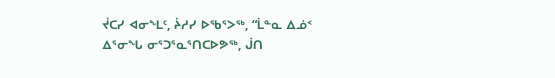ᔫᑕᓯ ᐊᓂᖕᒪᑦ, ᔩᓱᓯ ᐅᖃᕐᐳᖅ, “ᒫᓐᓇ ᐃᓅᑉ ᐃᕐᓂᖓ ᓂᕐᑐᕐᓇᕐᑎᑕᐅᕗᖅ, ᒎᑎ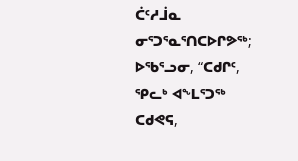ᑖᑦᓱᒨᓇ ᓂᕐᑐᕐᓇᕐᑎᑕᐅᒋᕗᖅ;
ᐅᖃᕐᓗᓂ, “ᑕᑯᒋᑦ, ᕿᓚᒃ ᐊᖕᒪᕐᑐᖅ ᑕᑯᕙᕋ,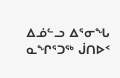ᐃᓅᓪᓗ ᐃᕐᓂᖓ ᓇᖏᕐᑐᖅ ᒎᑎᐅᑉ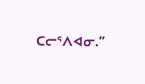ᑕᓕᕐᐱᐊᓂ.”